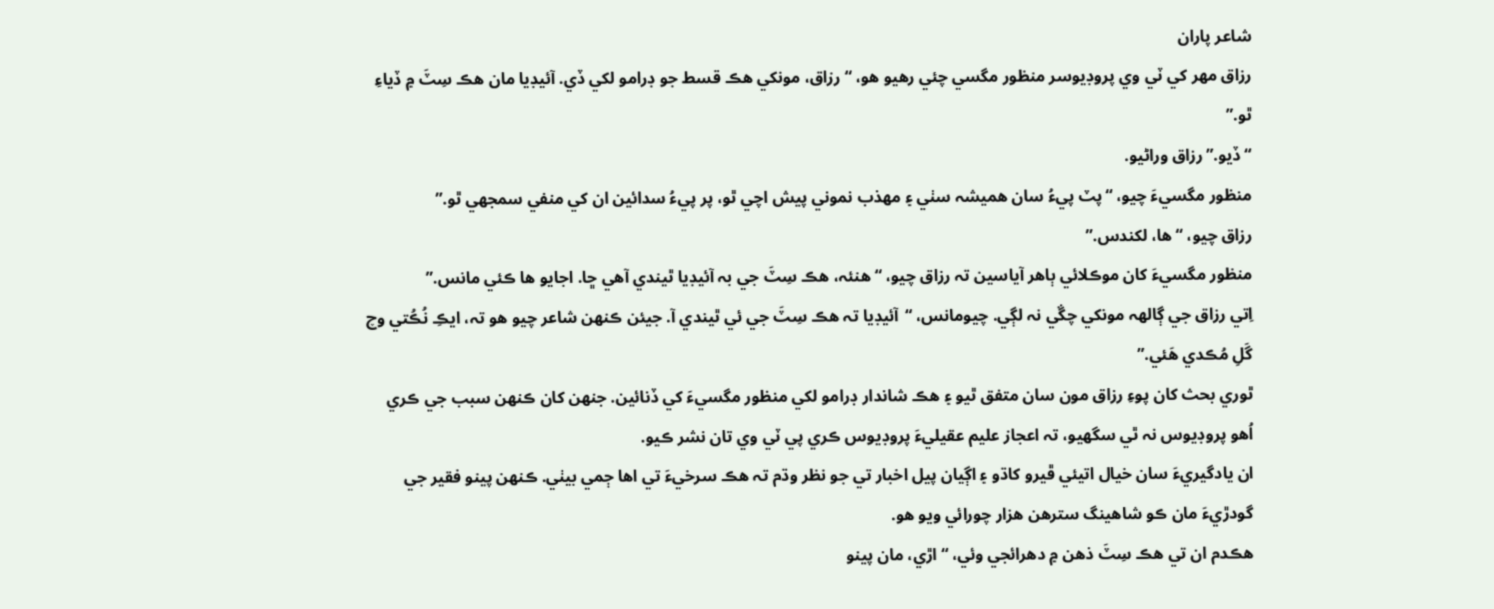شاعر پاران
رزاق مھر کي ٽي وي پروڊيوسر منظور مگسي چئي رھيو ھو، “رزاق، مونکي ھڪ قسط جو ڊرامو لکي ڏي. آئيڊيا مان ھڪ سِٽَ ۾ ڏياءِ ٿو.”
“ڏيو.” رزاق وراڻيو.
منظور مگسيءَ چيو، “پٽ پيءُ سان ھميشہ سٺي ۽ مھذب نموني پيش اچي ٿو، پر پيءُ سدائين ان کي منفي سمجهي ٿو.”
رزاق چيو، “ھا، لکندس.”
منظور مگسيءَ کان موڪلائي ٻاهر آياسين تہ رزاق چيو، “ھنئہ، ھڪ سِٽَ جي بہ آئيڊيا ٿيندي آهي ڇا. اجايو ھا ڪئي مانس.”
اِتي رزاق جي ڳالھہ مونکي چڱي نہ لڳي. چيومانس، “آئيڊيا تہ ھڪ سِٽَ جي ئي ٿيندي آ. جيئن ڪنھن شاعر چيو ھو تہ، ايڪِ نُڪُتي وچ گَلِ مُڪدي ھَئي.”
ٿوري بحث کان پوءِ رزاق مون سان متفق ٿيو ۽ ھڪ شاندار ڊرامو لکي منظور مگسيءَ کي ڏنائين. جنھن کان ڪنھن سبب جي ڪري اُھو پروڊيوس نہ ٿي سگهيو، تہ اعجاز عليم عقيليءَ پروڊيوس ڪري پي ٽي وي تان نشر ڪيو.
ان يادگيريءَ سان خيال اتيئي ڦيرو کاڌو ۽ اڳيان پيل اخبار تي جو نظر وڌم تہ ھڪ سرخيءَ تي اھا ڄمي بيٺي. ڪنھن پينو فقير جي گودڙيءَ مان ڪو شاھينگ سترھن ھزار چورائي ويو ھو.
ھڪدم ان تي ھڪ سِٽَ ذھن ۾ دھرائجي وئي، “اڙي، مان پينو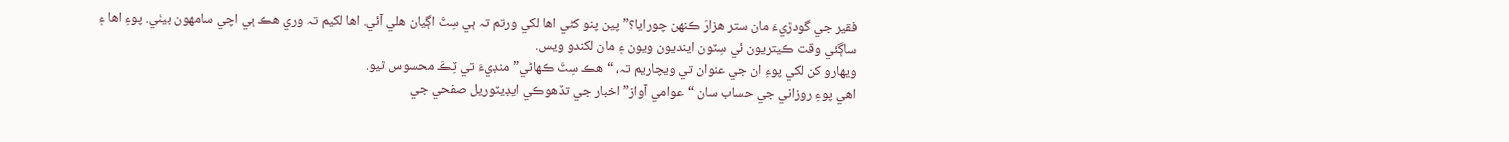فقير جي گودڙيءَ مان ستر ھزارَ ڪنھن چورايا؟” پين پنو کڻي اھا لکي ورتم تہ ٻي سِٽَ اڳيان ھلي آئي. اھا لکيم تہ وري ھڪ ٻي اچي سامھون بيٺي. پوءِ اھا ۽ ساڳئي وقت ڪيتريون ئي سِٽون اينديون ويون ۽ مان لکندو ويس.
ويھارو کن لکي پوءِ ان جي عنوان تي ويچاريم تہ، “ھڪ سِٽَ ڪھاڻي” منڊيءَ تي ٽِڪَ محسوس ٿيو.
اھي پوءِ روزاني جي حساب سان “عوامي آواز” اخبار جي تڏھوڪي ايڊيٽوريل صفحي جي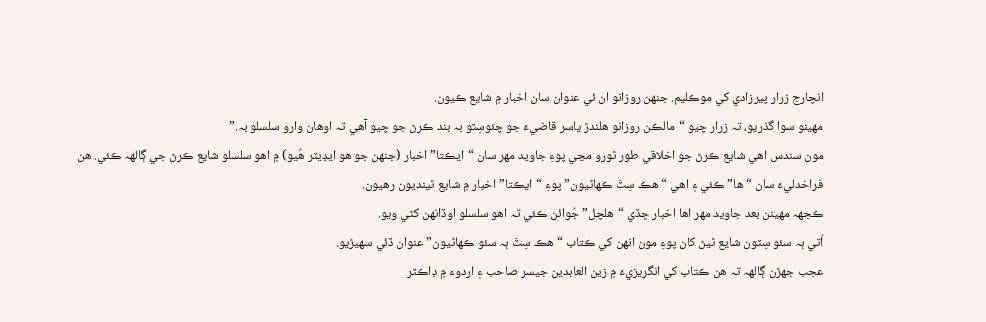انچارج زرار پيرزادي کي موڪليم. جنھن روزانو ان ئي عنوان سان اخبار ۾ شايع ڪيون.
مھينو سوا گذريو، تہ زرار چيو “مالڪن روزانو ھلندڙ ياسر قاضيءَ جو چئوسِٽو بہ بند ڪرڻ جو چيو آهي تہ اوهان وارو سلسلو بہ.”
مون سندس اھي شايع ڪرڻ جو اخلاقي طور ٿورو مڃي پوءِ جاويد مھر سان “ايڪتا” اخبار (جنھن جو ھو ايڊيٽر ھُيو) ۾ اھو سلسلو شايع ڪرڻ جي ڳالھہ ڪئي. ھن فراخدليءَ سان “ھا” ڪئي ۽ اھي “ھڪ سِٽَ ڪھاڻيون” پوءِ “ايڪتا” اخبار ۾ شايع ٿينديون رھيون.
ڪجهہ مھينن بعد جاويد مھر اھا اخبار ڇڏي “ھلچل” جُوائن ڪئي تہ اھو سلسلو اوڏانھن کڻي ويو.
اُتي ٻہ سئو سِٽون شايع ٿيڻ کان پوءِ مون انھن کي ڪتاب “ھڪ سِٽَ ٻہ سئو ڪھاڻيون” عنوان ڏئي سھيڙيو.
عجب جھڙن ڳالھہ تہ ھن ڪتاب کي انگريزيءَ ۾ زين العابدين جيسر صاحب ۽ اردوء ۾ ڊاڪٽر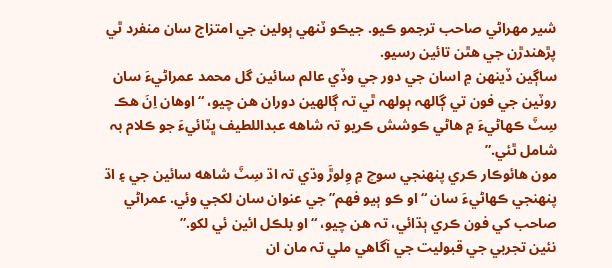شير مھراڻي صاحب ترجمو ڪيو. جيڪو ٽنھي ٻولين جي امتزاج سان منفرد ٿي پڙھندڙن جي ھٿن تائين رسيو.
ساڳين ڏينھن ۾ اسان جي دور جي وڏي عالم سائين گل محمد عمراڻيءَ سان روٽين جي فون تي ڳالھہ ٻولھہ ٿي تہ ڳالھين دوران ھن چيو، “اوهان اِنَ ھڪ سِٽَ ڪھاڻيءَ ۾ ھاڻي ڪوشش ڪريو تہ شاھه عبداللطيف ڀٽائيءَ جو ڪلام بہ شامل ٿئي.”
مون ھائوڪار ڪري پنھنجي سوچ ۾ وِلوڙَ وڌي تہ اڌ سِٽَ شاھه سائين جي ۽ اڌ پنھنجي ڪھاڻيءَ سان “او ڪو ٻيو فھم” جي عنوان سان لکجي وئي. عمراڻي صاحب کي فون ڪري ٻڌائي، تہ ھن چيو، “او بلڪل ائين ئي لکو.”
نئين تجربي جي قبوليت جي آگاهي ملي تہ مان ان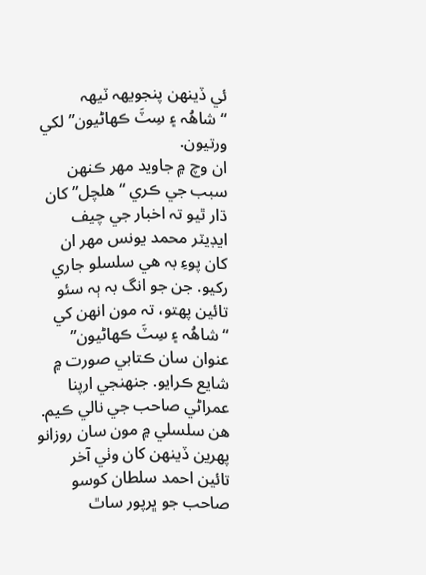ئي ڏينھن پنجويھہ ٽيھہ “شاھُہ ۽ سِٽَ ڪھاڻيون” لکي ورتيون.
ان وچ ۾ جاويد مھر ڪنھن سبب جي ڪري “ھلچل” کان ڌار ٿيو تہ اخبار جي چيف ايڊيٽر محمد يونس مھر ان کان پوءِ بہ ھي سلسلو جاري رکيو. جن جو انگ بہ ٻہ سئو تائين پھتو، تہ مون انھن کي “شاھُہ ۽ سِٽَ ڪھاڻيون” عنوان سان ڪتابي صورت ۾ شايع ڪرايو. جنھنجي ارپنا عمراڻي صاحب جي نالي ڪيم.
ھن سلسلي ۾ مون سان روزانو پھرين ڏينھن کان وٺي آخر تائين احمد سلطان کوسو صاحب جو ڀرپور ساٿ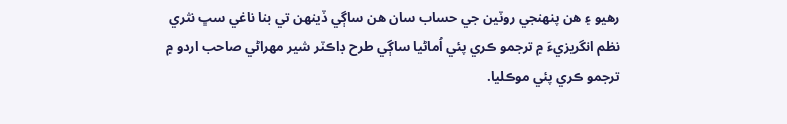رهيو ۽ ھن پنھنجي روٽين جي حساب سان ھن ساڳي ڏينھن تي بنا ناغي سڀ نثري نظم انگريزيءَ ۾ ترجمو ڪري پئي اُماڻيا ساڳي طرح ڊاڪٽر شير مھراڻي صاحب اردو ۾ ترجمو ڪري پئي موڪليا.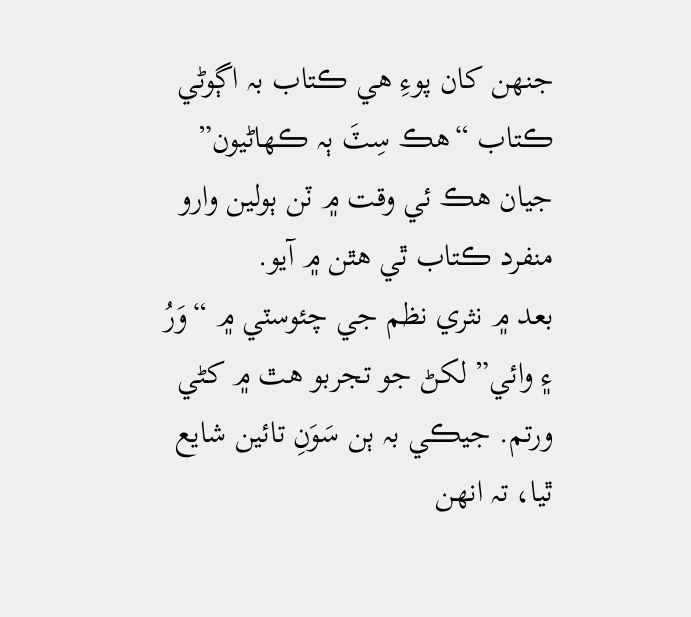جنھن کان پوءِ ھي ڪتاب بہ اڳوڻي ڪتاب “ھڪ سِٽَ ٻہ ڪھاڻيون” جيان ھڪ ئي وقت ۾ ٽن ٻولين وارو منفرد ڪتاب ٿي ھٿن ۾ آيو.
بعد ۾ نثري نظم جي چئوسٽي ۾ “وَرُ ۽ وائي” لکڻ جو تجربو ھٿ ۾ کڻي ورتم. جيڪي بہ ٻن سَوَنِ تائين شايع ٿيا، تہ انھن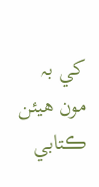کي بہ مون ھيئن ڪتابي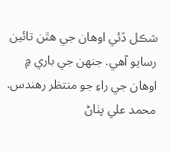شڪل ڏئي اوهان جي ھٿن تائين رسايو آهي. جنھن جي باري ۾ اوھان جي راءِ جو منتظر رھندس.
محمد علي پٺاڻ